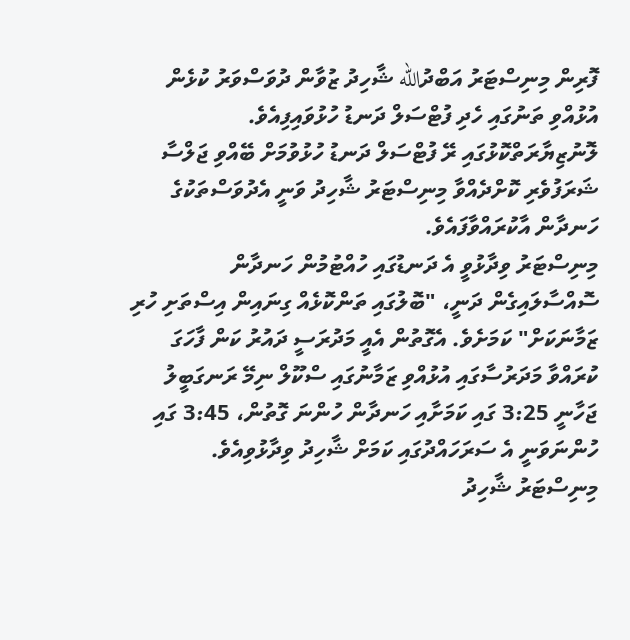ފޮރިން މިނިސްޓަރު އަބްދުالله ޝާހިދު ޒުވާން ދުވަސްވަރު ކުޅެން އުޅުއްވި ތަނުގައި ހެދި ފުޓްސަލް ދަނޑު ހުޅުވައިފިއެވެ.
ލޮނުޒިޔާރަތްކޮޅުގައި ރޭ ފުޓްސަލް ދަނޑު ހުޅުވުމަށް ބޭއްވި ޖަލްސާ ޝަރަފުވެރި ކޮށްދެއްވާ މިނިސްޓަރު ޝާހިދު ވަނީ އެދުވަސްތަކުގެ ހަނދާން އާކުރައްވާފައެވެ.
މިނިސްޓަރު ވިދާޅުވީ އެ ދަނޑުގައި ހުއްޓުމުން ހަނދާން ސޮއްސާލައިގެން ދަނީ، "ބޮލުގައި ތަންކޮޅެއް ގިނައިން އިސްތަށި ހުރި ޒަމާނަކަށް" ކަމަށެވެ. އެގޮތުން އެއީ މަދުރަސީ ދައުރު ކަން ފާހަގަ ކުރައްވާ މަދަރުސާގައި އުޅުއްވި ޒަމާނުގައި ސްކޫލް ނިމޭ ރަނގަބީލު ޖަހާނީ 3:25 ގައި ކަމަށާއި ހަނދާން ހުންނަ ގޮތުން، 3:45 ގައި ހުންނަވަނީ އެ ސަރަހައްދުގައި ކަމަށް ޝާހިދު ވިދާޅުވިއެވެ.
މިނިސްޓަރު ޝާހިދު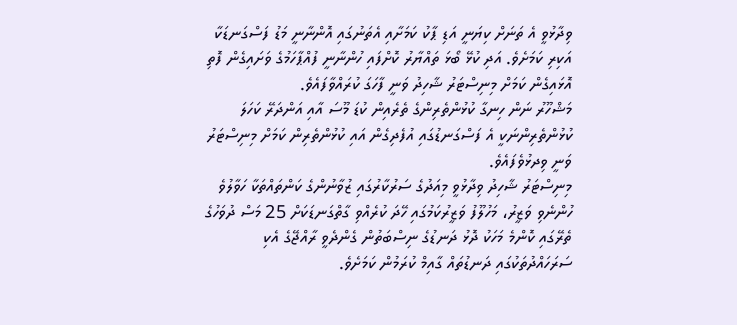ވިދާޅުވީ އެ ތަނަށް ކިޔަނީ އަޑި ޕާކު ކަމަށާއި އެތަނުގައި އޮންނާނީ މަޑު ފަސްގަނޑަކާ އަކިރި ކަމަށެވެ. އަދި ކުޅޭ ބޯޅަ ތައްޔާރު ކޮށްފައި ހުންނާނީ ފުއްޕާހަމުގެ ވަށައިގެން ފޮތި އޮޅައިގެން ކަމަށް މިނިސްޓަރު ޝާހިދު ވަނީ ފާހަގަ ކުރައްވާފައެވެ.
މަޝްހޫރު ނަން ހިނގާ ކުޅުންތެރިންގެ ތެރެއިން ކުޑަ މޫސަ އާއި އަންދަރޭ ކަހަލަ ކުޅުންތެރިންނަކީ އެ ފަސްގަނޑުގައި އުފެދިގެން އައި ކުޅުންތެރިން ކަމަށް މިނިސްޓަރު ވަނީ ވިދޅުވެފައެވެ.
މިނިސްޓަރު ޝާހިދު ވިދާޅުވީ މިއަދުގެ ސަރުކާރުގައި ޒުވާނުންގެ ކަންތައްތަކާ ހަވާލުވެ ހުންނެވި ވަޒީރު، މަހުލޫފު ވަޒީރުކަމުގައި ހޭދަ ކުރެއްވި ގާތްގަނޑަކަށް 25 މަސް ދުވަހުގެ ތެރޭގައި ކޮންމެ މަހަކު ދޮޅު ދަނޑުގެ ނިސްބަތުން ގެންދެވީ ރާއްޖޭގެ އެކި ސަރަހައްދުތަކުގައި ދަނޑުތައް ގާއިމް ކުރަމުން ކަމަށެވެ.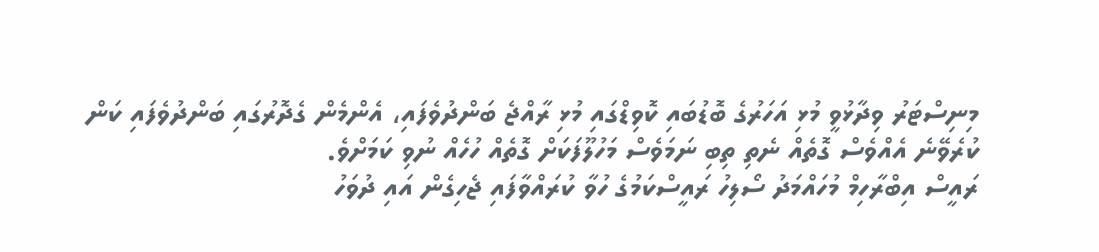މިނިސްޓަރު ވިދާޅުވީ މުޅި އަހަރުގެ ބޮޑުބައި ކޮވިޑްގައި މުޅި ރާއްޖެ ބަންދުވެފައި، އެންމެން ގެދޮރުގައި ބަންދުވެފައި ކަން ކުރެވޭނެ އެއްވެސް ގޮތެއް ނެތި ތިބި ނަމަވެސް މަހުލޫފަކަށް ގޮތެއް ހުހެއް ނުވި ކަމަށްވެ.
ރައީސް އިބްރާހިމް މުހައްމަދު ސޯލިހު ރައީސްކަމުގެ ހުވާ ކުރައްވާފައި ޖެހިގެން އައި ދުވަހު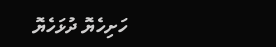ހަށިހެޔޮ ދުޅަހެޔޮ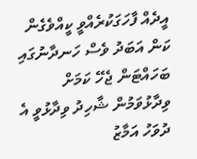އީދެއް ފާހަގަކުރެއްވީ ކީއްވެގެން ކަން އަބަދު ވެސް ހަނދާނުގައި ބަހައްޓަން ޖެހޭ ކަމަށް ވިދާޅުވަމުން ޝާހިދު ވިދާޅުވީ އެ ދުވަހު އަމާޒު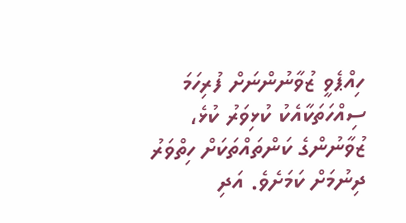ހިއްޕެވީ ޒުވާނުންނަށް ފުރިހަމަ ސިއްހަތަކާއެކު ކުޅިވަރު ކުޅެ، ޒުވާނުންގެ ކަންތައްތަކަށް ހިތްވަރު ދިނުމަށް ކަމަށެވެ. އަދި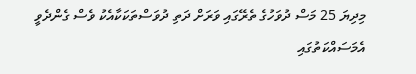މިދިޔަ 25 މަސް ދުވަހުގެ ތެރޭގައި ވަރަށް ދަތި ދުވަސްތަކަކާއެކު ވެސް ގެންދެވީ އެމަސައްކަތުގައި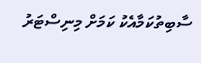ސާބިތުކަމާއެކު ކަމަށް މިނިސްޓަރު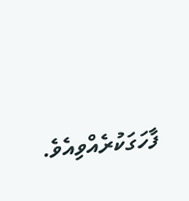ފާހަގަކުރެއްވިއެވެ.